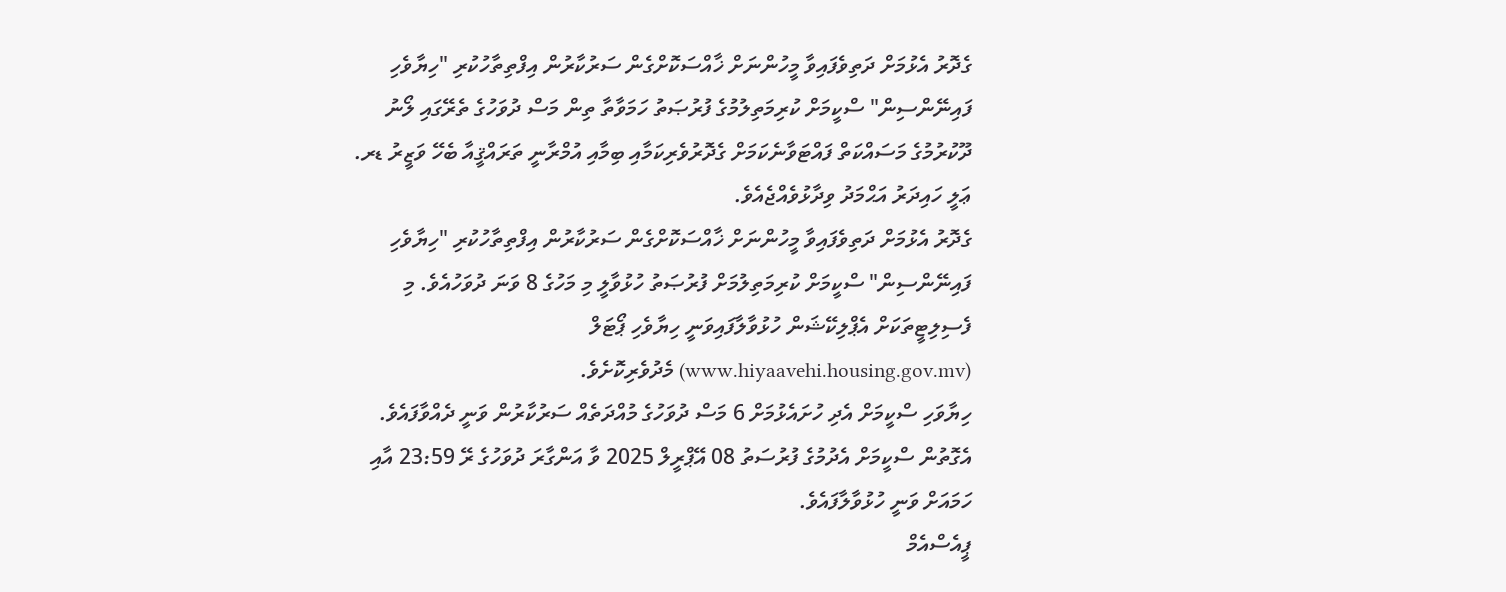ގެދޮރު އެޅުމަށް ދަތިވެފައިވާ މީހުންނަށް ޚާއްސަކޮށްގެން ސަރުކާރުން އިފްތިތާހުކުރި "ހިޔާވެހި ފައިނޭންސިން" ސްކީމަށް ކުރިމަތިލުމުގެ ފުރުޞަތު ހަމަވާތާ ތިން މަސް ދުވަހުގެ ތެރޭގައި ލޯނު ދޫކުރުމުގެ މަސައްކަތް ފައްޓަވާނެކަމަށް ގެދޮރުވެރިކަމާއި ބިމާއި އުމްރާނީ ތަރައްޤީއާ ބެހޭ ވަޒީރު ޑރ. ޢަލީ ހައިދަރު އަޙްމަދު ވިދާޅުވެއްޖެއެވެ.
ގެދޮރު އެޅުމަށް ދަތިވެފައިވާ މީހުންނަށް ޚާއްސަކޮށްގެން ސަރުކާރުން އިފްތިތާހުކުރި "ހިޔާވެހި ފައިނޭންސިން" ސްކީމަށް ކުރިމަތިލުމަށް ފުރުޞަތު ހުޅުވާލީ މި މަހުގެ 8 ވަނަ ދުވަހުއެވެ. މި ފެސިލިޓީތަކަށް އެޕްލިކޭޝަން ހުޅުވާލާފައިވަނީ ހިޔާވެހި ޕޯޓަލް (www.hiyaavehi.housing.gov.mv) މެދުވެރިކޮށެވެ.
ހިޔާވަހި ސްކީމަށް އެދި ހުށައެޅުމަށް 6 މަސް ދުވަހުގެ މުއްދަތެއް ސަރުކާރުން ވަނީ ދެއްވާފައެވެ. އެގޮތުން ސްކީމަށް އެދުމުގެ ފުރުސަތު 08 އޭޕްރީލް 2025 ވާ އަންގާރަ ދުވަހުގެ ރޭ 23:59 އާއި ހަމައަށް ވަނީ ހުޅުވާލާފައެވެ.
ޕީއެސްއެމް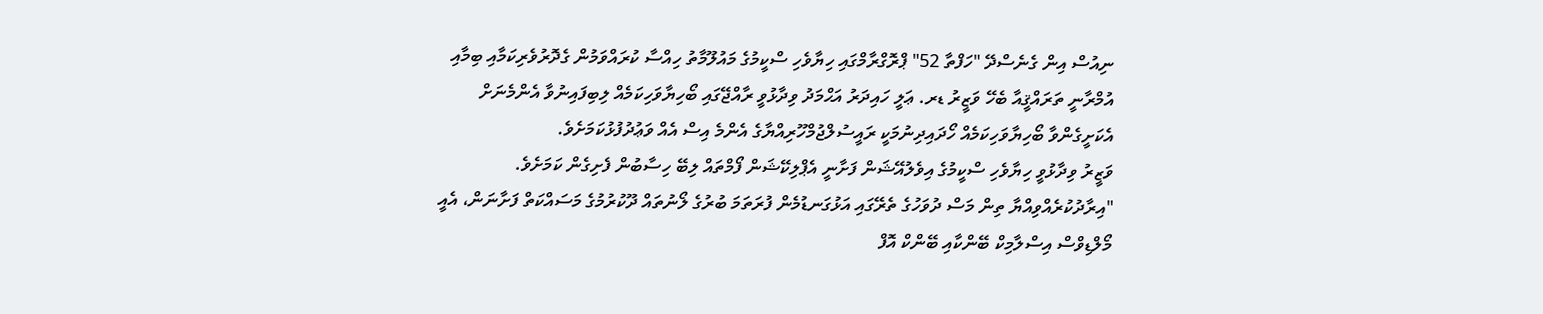ނިއުސް އިން ގެނެސްދޭ "ހަފްތާ 52" ޕްރޮގްރާމްގައި ހިޔާވެހި ސްކީމުގެ މައުލޫމާތު ހިއްސާ ކުރައްވަމުން ގެދޮރުވެރިކަމާއި ބިމާއި އުމްރާނީ ތަރައްޤީއާ ބެހޭ ވަޒީރު ޑރ. ޢަލީ ހައިދަރު އަޙްމަދު ވިދާޅުވީ ރާއްޖޭގައި ބޯހިޔާވަހިކަމެއް ލިބިފައިނުވާ އެންމެނަށް އެކަށީގެންވާ ބޯހިޔާވަހިކަމެއް ހޯދައިދިނުމަކީ ރައީސުލްޖުމްހޫރިއްޔާގެ އެންމެ އިސް އެއް ވަޢުދުފުޅުކަމަށެވެ.
ވަޒީރު ވިދާޅުވީ ހިޔާވެހި ސްކީމުގެ އިވެލުއޭޝަން ފަށާނީ އެޕްލިކޭޝަން ފޯމްތައް ލިބޭ ހިސާބުން ފެށިގެން ކަމަށެވެ.
"އިރާދުކުރެއްވިއްޔާ ތިން މަސް ދުވަހުގެ ތެރޭގައި އަޅުގަނޑުމެން ފުރަތަމަ ބުރުގެ ލޯނުތައް ދޫކުރުމުގެ މަސައްކަތް ފަށާނަން، އެއީ މޯލްޑިވްސް އިސްލާމިކް ބޭންކާއި ބޭންކް އޮފް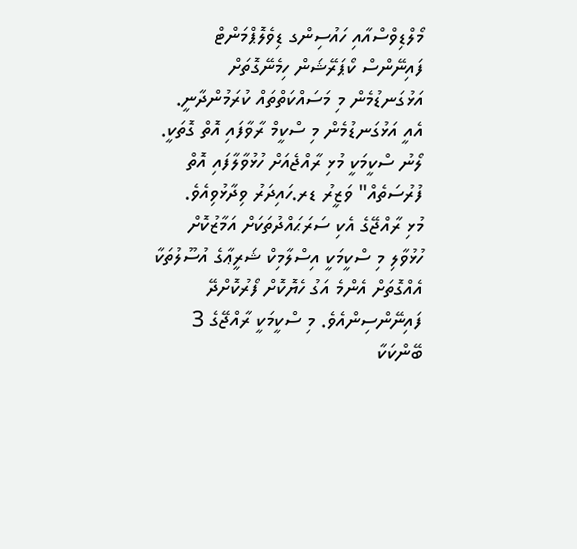މޯލްޑިވްސްއާއި ހައުސިންގ ޑިވެލޮޕްމަންޓް ފައިނޭންސް ކޯޕަރޭޝަން ހިމެނޭގޮތަށް އަޅުގަނޑުމެން މި މަސައްކަތްތައް ކުރަމުންދާނީ. އެއީ އަޅުގަނޑުމެން މި ސްކީމް ރާވާފައި އޮތް ގޮތަކީ. ލޯނު ސްކީމަކީ މުޅި ރާއްޖެއަށް ހުޅުވާލާފައި އޮތް ފުރުސަތެއް" ވަޒީރު ޑރ.ހައިދަރު ވިދާޅުވިއެވެ.
މުޅި ރާއްޖޭގެ އެކި ސަރަޙައްދުތަކަށް އަމާޒުކޮށް ހުޅުވާލި މި ސްކީމަކީ އިސްލާމިކް ޝަރީޢާގެ އުސޫލުތަކާ އެއްގޮތަށް އެންމެ އަގު ހެޔޮކޮށް ފޯރުކޮށްދޭ ފައިނޭންސިންއެވެ. މި ސްކީމަކީ ރާއްޖޭގެ 3 ބޭންކަކާ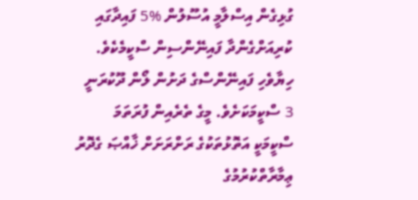ގުޅިގެން އިސްލާމީ އުސޫލުން %5 ފައިދާގައި ކުރިއަށްގެންދާ ފައިނޭންސިން ސްކީމެކެވެ.
ހިޔާވެހި ފައިނޭންސްގެ ދަށުން ލޯން ދޫކުރަނީ 3 ސްކީމަކަށެވެ. މީގެ ތެރެއިން ފުރަތަމަ ސްކީމަކީ އަތޮޅުތަކުގެ ރަށްރަށަށް ޚާއްޞަ ގެދޮރު ޢިމާރާތްކުރުމުގެ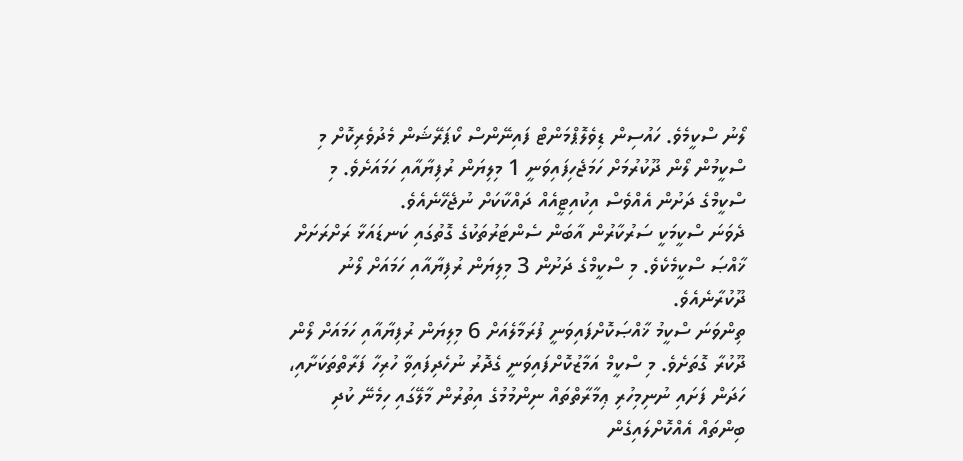ލޯނު ސްކީމެވެ. ހައުސިން ޑިވެލޮޕްމަންޓް ފައިނޭންސް ކޯޕަރޭޝަން މެދުވެރިކޮށް މި ސްކީމުން ލޯން ދޫކުރުމަށް ހަމަޖެހިފައިވަނީ 1 މިލިޔަން ރުފިޔާއާއި ހަމައަށެވެ. މި ސްކީމްގެ ދަށުން އެއްވެސް އިކުއިޓީއެއް ދައްކާކަށް ނުޖެހޭނެއެވެ.
ދެވަނަ ސްކީމަކީ ސަރުކާރުން އާބަން ސެންޓަރުތަކުގެ ގޮތުގައި ކަނޑައަޅާ ރަށްރަށަށް ޚާއްޞަ ސްކީމެކެވެ. މި ސްކީމްގެ ދަށުން 3 މިލިޔަން ރުފިޔާއާއި ހަމައަށް ލޯނު ދޫކުރާނެއެވެ.
ތިންވަނަ ސްކީމު ޚާއްޞަކޮށްފައިވަނީ ފުރަމާލެއަށް 6 މިލިޔަން ރުފިޔާއާއި ހަމައަށް ލޯން ދޫކުރާ ގޮތަށެވެ. މި ސްކީމް އަމާޒުކޮށްފައިވަނީ ގެދޮރު ނުހެދިފައިވާ ހުރިހާ ފަރާތްތަކަށާއި، ހަދަން ފަށައި ނުނިމިހުރި ޢިމާރާތްތައް ނިންމުމުގެ އިތުރުން މާލޭގައި ހިމެނޭ ކުދި ބިންތައް އެއްކޮށްލައިގެން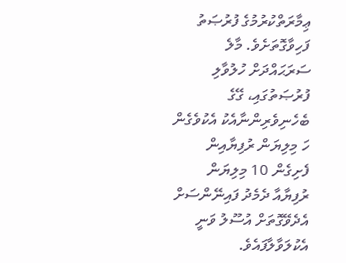ޢިމާރަތްކުރުމުގެ ފުރުޞަތު ފަހިވާގޮތަށެވެ. މާލެ ސަރަޙައްދަށް ހުލުވާލި ފުރުޞަތުގައި، ގޭގެ ބެހެނިވެރިންނާއެކު އެކުވެގެން ހަ މިލިޔަން ރުފިޔާއިން ފެށިގެން 10 މިލިޔަން ރުފިޔާއާ ދެމެދު ފައިނޭންސަށް އެދެވޭގޮތަށް އުސޫލު ވަނީ އެކުލަވާލާފައެވެ.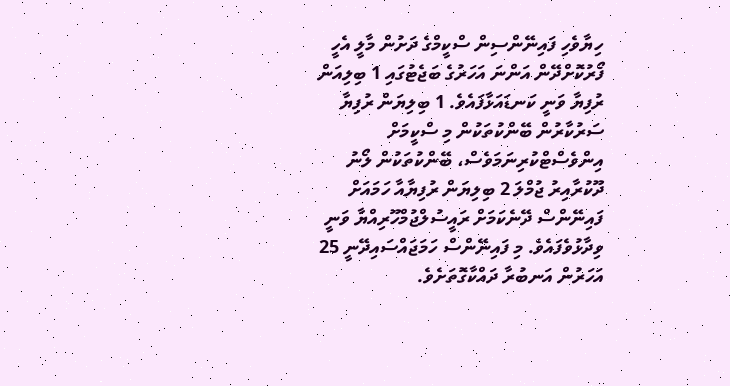ހިޔާވެހި ފައިނޭންސިން ސްކީމްގެ ދަށުން މާލީ އެހީ ފޯރުކޮށްދޭން އަންނަ އަހަރުގެ ބަޖެޓުގައި 1 ބިލިއަން ރުފިޔާ ވަނީ ކަނޑައަޅާފައެވެ. 1 ބިލިޔަން ރުފިޔާ ސަރުކާރުން ބޭންކުތަކުން މި ސްކީމަށް އިންވެސްޓްކުރިނަމަވެސް، ބޭންކުތަކުން ލޯނު ދޫކުރާއިރު ޖުމްލަ 2 ބިލިޔަން ރުފިޔާއާ ހަމައަށް ފައިނޭންސް ދޭނެކަމަށް ރައީސުލްޖުމްހޫރިއްޔާ ވަނީ ވިދާޅުވެފައެވެ. މި ފައިނޭންސް ހަމަޖައްސައިދޭނީ 25 އަހަރުން އަނބުރާ ދައްކާގޮތަށެވެ.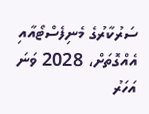ސަރުކާރުގެ މެނިފެސްޓޯއާއި އެއްގޮތަށް، 2028 ވަނަ އަހަރު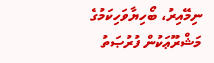ނިމޭއިރު، ބޯހިޔާވަހިކަމުގެ މަޝްރޫޢަކުން ފުރުޞަތު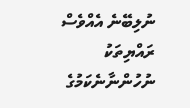ނުލިބޭނެ އެއްވެސް ރައްޔިތަކު ނުހުންނާނެކަމުގެ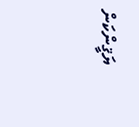ޔަޤީންކަން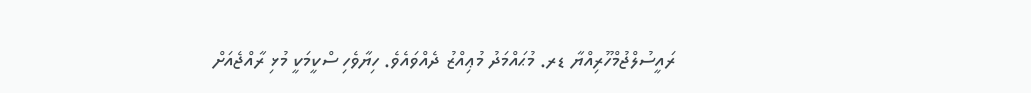ރައީސުލްޖުމްހޫރިއްޔާ ޑރ. މުޙައްމަދު މުޢިއްޒު ދެއްވައެވެ. ހިޔާވެހި ސްކީމަކީ މުޅި ރާއްޖެއަށް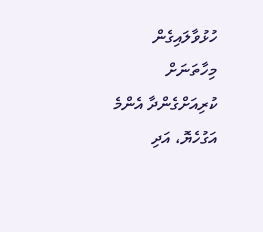ހުޅުވާލައިގެން މިހާތަނަށް ކުރިއަށްގެންދާ އެންމެ އަގުހެޔޮ، އަދި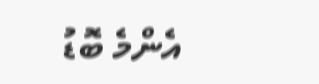އެންމެ ބޮޑު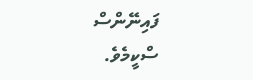ފައިނޭންސް ސްކީމެވެ.